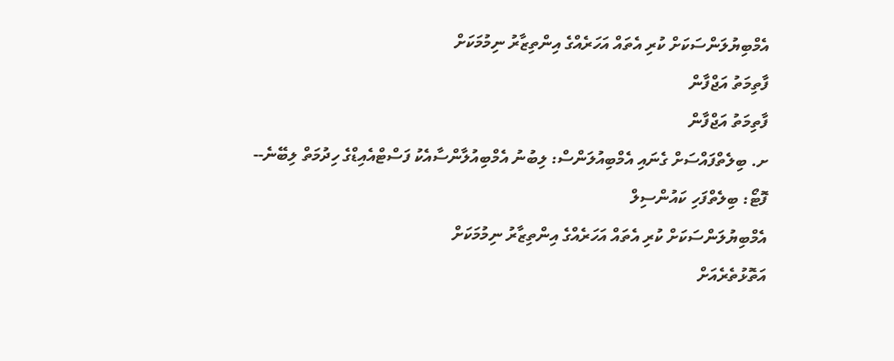އެމްބިޔުލަންސަކަށް ކުރި އެތައް އަހަރެއްގެ އިންތިޒާރު ނިމުމަކަށް
ފާތިމަތު އަޖްފާން
ފާތިމަތު އަޖްފާން
ށ. ބިލެތްފައްސަށް ގެނައި އެމްބިއުލަންސް: ލިބުނު އެމްބިއުލާންސާއެކު ފަސްޓްއެއިޑްގެ ހިދުމަތް ލިބޭނެ-- ފޮޓޯ: ބިލެތްފަހި ކައުންސިލް
އެމްބިޔުލަންސަކަށް ކުރި އެތައް އަހަރެއްގެ އިންތިޒާރު ނިމުމަކަށް
އަތޮޅުތެރެއަށް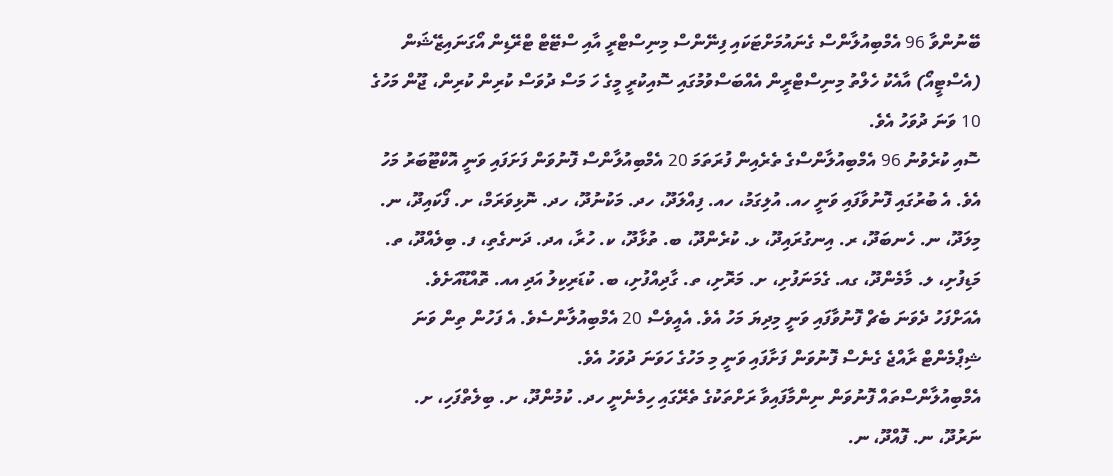ބޭނުންވާ 96 އެމްބިއުލާންސް ގެނައުމަށްޓަކައި ފިނޭންސް މިނިސްޓްރީ އާއި ސްޓޭޓް ޓްރޭޑިން އޯގަނައިޒޭޝަން (އެސްޓީއޯ) އާއެކު ހެލްތު މިނިސްޓްރީން އެއްބަސްވުމުގައި ސޮއިކުރީ މީގެ ހަ މަސް ދުވަސް ކުރިން ކުރިން، ޖޫން މަހުގެ 10 ވަނަ ދުވަހު އެވެ.
ސޮއި ކުރެވުނު 96 އެމްބިއުލާންސްގެ ތެރެއިން ފުރަތަމަ 20 އެމްބިއުލާންސް ފޮނުވަން ފަށަފައި ވަނީ އޮކްޓޫބަރު މަހު އެވެ. އެ ބުރުގައި ފޮނުވާފައި ވަނީ ހއ. އުލިގަމު، ހއ. ފިއްލަދޫ، ހދ. މަކުނުދޫ، ހދ. ނޮޅިވަރަމް، ށ. ފޯކައިދޫ، ނ. މިލަދޫ، ނ. ހެނބަދޫ، ރ. އިނގުރައިދޫ، ޅ. ކުރެންދޫ، ބ. ތުޅާދޫ، ކ. ހުރާ، އދ. ދަނގެތި، ފ. ބިލެއްދޫ، ތ. މަޑިފުށި، ލ. މާމެންދޫ، ގއ. ގެމަނަފުށި، ށ. މަރޮށި، ތ. ގާދިއްފުށި، ބ. ކުޑަރިކިލު އަދި އއ. ތޮއްޑޫއަށެވެ.
އެއަށްފަހު ދެވަނަ ބެޗް ފޮނުވާފައި ވަނީ މިދިޔަ މަހު އެވެ. އެއީވެސް 20 އެމްބިއުލާންސެވެ. އެ ފަހުން ތިން ވަނަ ޝިޕްމެންޓް ރާއްޖެ ގެނެސް ފޮނުވަން ފަށާފައި ވަނީ މި މަހުގެ ހަވަނަ ދުވަހު އެވެ.
އެމްބިއުލާންސްތައް ފޮނުވަން ނިންމާފައިވާ ރަށްތަކުގެ ތެރޭގައި ހިމެނެނީ ހދ. ކުމުންދޫ، ށ. ބިލެތްފަހި، ށ. ނަރުދޫ، ނ. ފޮއްދޫ، ނ.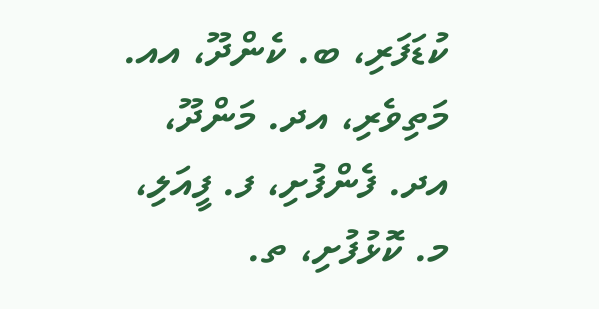ކުޑަފަރި، ބ. ކެންދޫ، އއ. މަތިވެރި، އދ. މަންދޫ، އދ. ފެންފުށި، ފ. ފީއަލި، މ. ކޮޅުފުށި، ތ.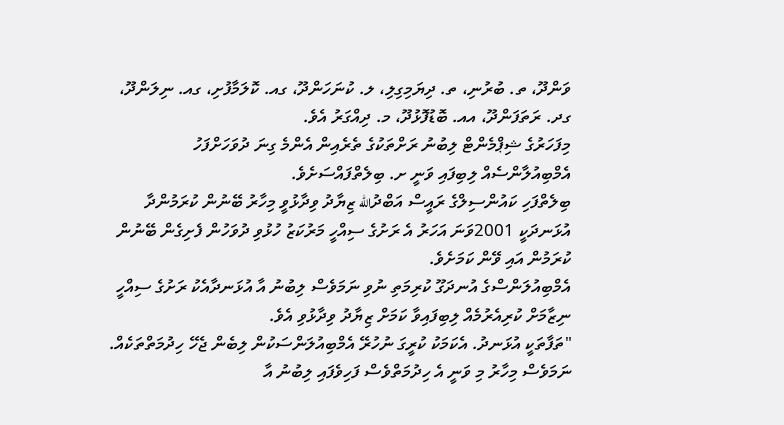ވަންދޫ، ތ. ބުރުނި، ތ. ދިޔަމިގިލި، ލ. ކުނަހަންދޫ، ގއ. ކޮލަމާފުށި، ގއ. ނިލަންދޫ، ގދ. ރަތަފަންދޫ، އއ. ބޮޑުފޮޅުދޫ، މ. ދިއްގަރު އެވެ.
މިފަހަރުގެ ޝިޕްމެންޓް ލިބުނު ރަށްތަކުގެ ތެރެއިން އެންމެ ގިނަ ދުވަހަށްފަހު އެމްބިއުލާންސެއް ލިބިފައި ވަނީ ށ. ބިލެތްފައްސަށެވެ.
ބިލެތްފަހި ކައުންސިލްގެ ރައީސް އަބްދުالله ޒިޔާދު ވިދާޅުވީ މިހާރު ބޭނުން ކުރަމުންދާ އުޅަނދަކީ 2001ވަނަ އަހަރު އެ ރަށުގެ ސިއްހީ މަރުކަޒު ހުޅުވި ދުވަހުން ފެށިގެން ބޭނުން ކުރަމުން އައި ވޭން ކަމަށެވެ.
އެމްބިއުލަންސްގެ އުނދަގޫ ކުރިމަތި ނުވި ނަމަވެސް ލިބުނު އާ އުޅަނދާއެކު ރަށުގެ ސިއްހީ ނިޒާމަށް ކުރިއެރުމެއް ލިބިފައިވާ ކަމަށް ޒިޔާދު ވިދާޅުވި އެވެ.
"ތަފާތަކީ އުޅަނދު. އެކަމަކު ކުރީގަ ނުހުރޭ އެމްބިއުލަންސަކުން ލިބެން ޖެހޭ ހިދުމަތްތަކެއް. ނަމަވެސް މިހާރު މި ވަނީ އެ ހިދުމަތްވެސް ފަހިވެފައި ލިބުނު އާ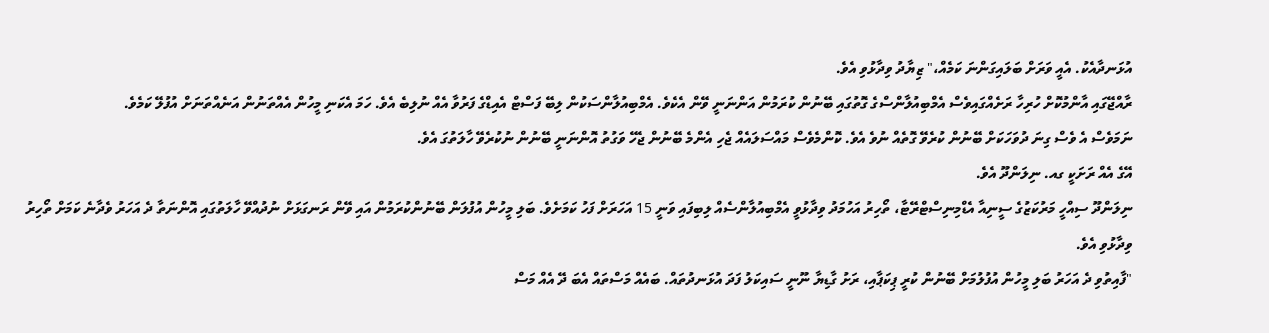އުޅަނދާއެކު. އެއީ ވަރަށް ބަލައިގަންނަ ކަމެއް،" ޒިޔާދު ވިދާޅުވި އެވެ.
ރާއްޖޭގައި އާންމުކޮށް ހުރިހާ ރަށެއްގައިވެސް އެމްބިއުލާންސްގެ ގޮތުގައި ބޭނުން ކުރަމުން އަންނަނީ ވޭން އެކެވެ. އެމްބިއުލާންސަކުން ލިބޭ ފަސްޓް އެއިޑްގެ ފަރުވާ އެއް ނުލިބެ އެވެ. ހަމަ އެކަނި މީހުން އެއްތަނުން އަނެއްތަނަށް އުފުލޭ ކަމެވެ.
ނަމަވެސް އެ ވެސް ގިނަ ދުވަހަކަށް ބޭނުން ކުރެވޭ ގޮތެއް ނުވެ އެވެ. ކޮންމެވެސް މައްސަލައެއް ޖެހި އެންމެ ބޭނުން ޖެހޭ ވަގުތު އޮންނަނީ ބޭނުން ނުކުރެވޭ ހާލަތުގަ އެވެ.
އޭގެ އެއް ރަށަކީ ގއ. ނިލަންދޫ އެވެ.
ނިލަންދޫ ސިއްހީ މަރުކަޒުގެ ސީނިއާ އެޑްމިނިސްޓްރޭޓާ، ތޯހިރު އަހުމަދު ވިދާޅުވީ އެމްބިއުލާންސެއް ލިބިފައި ވަނީ 15 އަހަރަށް ފަހު ކަމަށެވެ. ބަލި މީހުން އުފުލަން ބޭނުންކުރަމުން އައި ވޭން ރަނގަޅަށް ނުދުއްވޭ ހާލަތުގައި އޮންނަތާ ދެ އަހަރު ވެދާނެ ކަމަށް ތޯހިރު ވިދާޅުވި އެވެ.
"ފާއިތުވި ދެ އަހަރު ބަލި މީހުން އުފުލުމަށް ބޭނުން ކުރީ ޕިކަޕާއި، ރަށު ގާޑިޔާ ނޫނީ ސައިކަލު ފަދަ އުޅަނދުތައް. ބައެއް މަސްތައް އެބަ ދޭ އެއް މަސް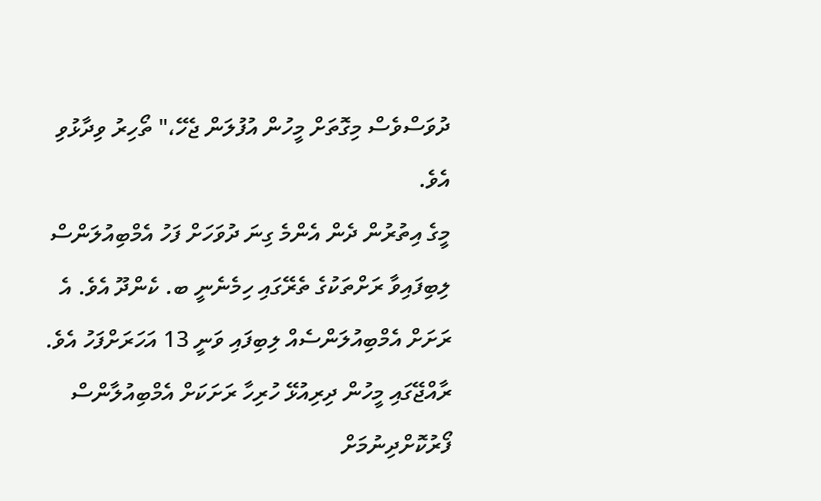ދުވަސްވެސް މިގޮތަށް މީހުން އުފުލަން ޖެހޭ،" ތޯހިރު ވިދާޅުވި އެވެ.
މީގެ އިތުރުން ދެން އެންމެ ގިނަ ދުވަހަށް ފަހު އެމްބިއުލަންސް ލިބިފައިވާ ރަށްތަކުގެ ތެރޭގައި ހިމެނެނީ ބ. ކެންދޫ އެވެ. އެ ރަށަށް އެމްބިއުލަންސެއް ލިބިފައި ވަނީ 13 އަހަރަށްފަހު އެވެ.
ރާއްޖޭގައި މީހުން ދިރިއުޅޭ ހުރިހާ ރަށަކަށް އެމްބިއުލާންސް ފޯރުކޮށްދިނުމަށް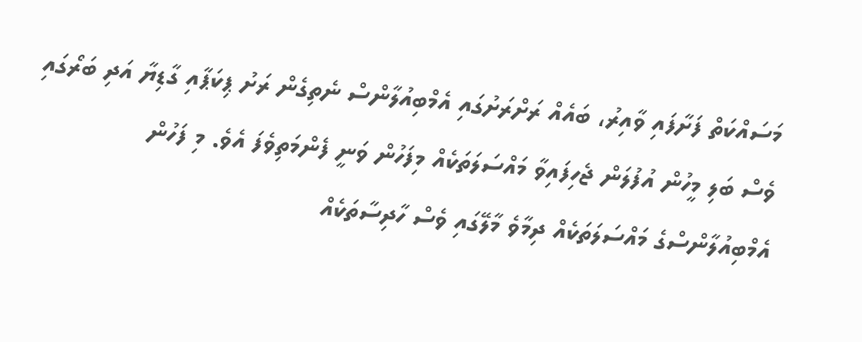މަސައްކަތް ފަށާފައި ވާއިރު، ބައެއް ރަށްރަށުގައި އެމްބިއުލާންސް ނެތިގެން ރަށު ޕިކަޕާއި ގާޑިޔާ އަދި ބަރޯގައި ވެސް ބަލި މީހުން އުފުލަން ޖެހިފައިވާ މައްސަލަތަކެއް މިފަހުން ވަނީ ފެންމަތިވެފަ އެވެ. މި ފަހުން އެމްބިއުލާންސްގެ މައްސަލަތަކެއް ދިމާވެ މާލޭގައި ވެސް ހާދިސާތަކެއް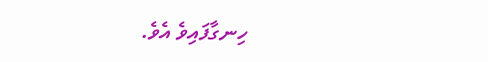ހިނގާފައިވެ އެވެ.